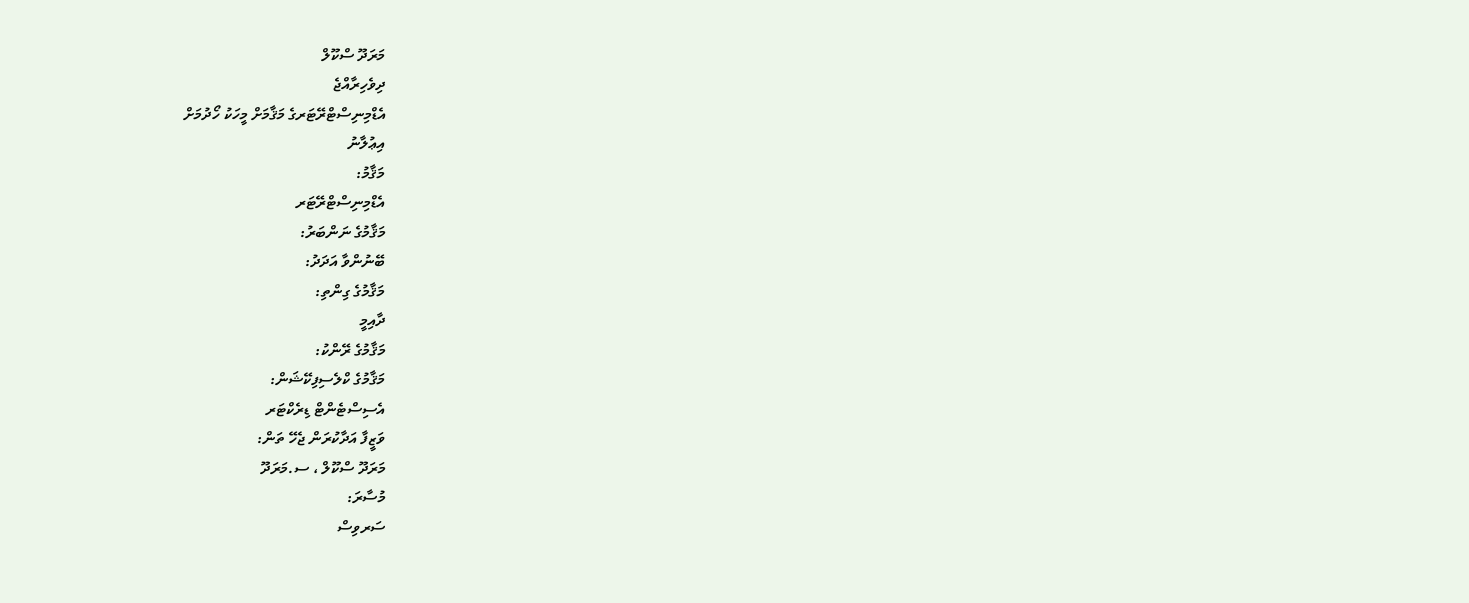މަރަދޫ ސްކޫލް
ދިވެހިރާއްޖެ
އެޑްމިނިސްޓްރޭޓަރގެ މަޤާމަށް މީހަކު ހޯދުމަށް
އިޢުލާނު
މަޤާމު:
އެޑްމިނިސްޓްރޭޓަރ
މަޤާމުގެ ނަންބަރު:
ބޭނުންވާ އަދަދު:
މަޤާމުގެ ގިންތި:
ދާއިމީ
މަޤާމުގެ ރޭންކު:
މަޤާމުގެ ކްލެސިފިކޭޝަން:
އެސިސްޓެންޓް ޑިރެކްޓަރ
ވަޒީފާ އަދާކުރަން ޖެހޭ ތަން:
މަރަދޫ ސްކޫލް ، ސ.މަރަދޫ
މުސާރަ:
ސަރވިސް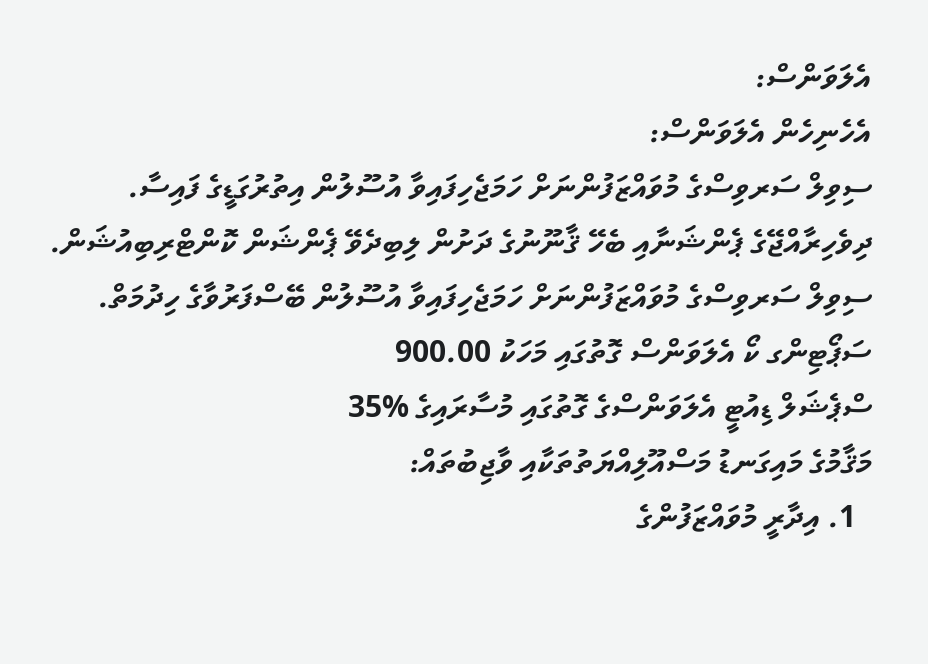އެލަވަންސް:
އެހެނިހެން އެލަވަންސް:
ސިވިލް ސަރވިސްގެ މުވައްޒަފުންނަށް ހަމަޖެހިފައިވާ އުސޫލުން އިތުރުގަޑީގެ ފައިސާ.
ދިވެހިރާއްޖޭގެ ޕެންޝަނާއި ބެހޭ ޤާނޫނުގެ ދަށުން ލިބިދެވޭ ޕެންޝަން ކޮންޓްރިބިއުޝަން.
ސިވިލް ސަރވިސްގެ މުވައްޒަފުންނަށް ހަމަޖެހިފައިވާ އުސޫލުން ބޭސްފަރުވާގެ ހިދުމަތް.
ސަޕޯޓިންގ ކޯ އެލަވަންސް ގޮތުގައި މަހަކު 900.00
ސްޕެޝަލް ޑިއުޓީ އެލަވަންސްގެ ގޮތުގައި މުސާރައިގެ %35
މަޤާމުގެ މައިގަނޑު މަސްއޫލިއްޔަތުތަކާއި ވާޖިބުތައް:
  1. އިދާރީ މުވައްޒަފުންގެ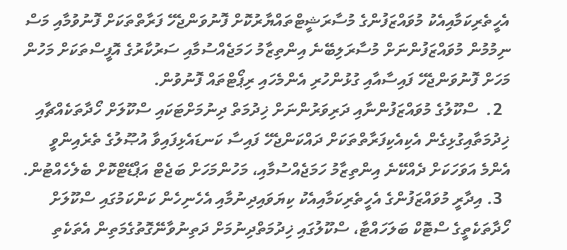އެހީތެރިކަމާއިއެކު މުވައްޒަފުންގެ މުސާރަޝީޓްތައްޔާރުކޮށް ފޮނުވަންޖެހޭ ފަރާތްތަކަށް ފޮނުވުމާއި މަސް ނިމުމުން މުވައްޒަފުންނަށް މުސާރަލިބޭނެ އިންތިޒާމު ހަމަޖެއްސުމާއި ސަރުކާރުގެ އޮފީސްތަކަށް މަހުން މަހަށް ފޮނުވަންޖެހޭ ފައިސާއާއި ގުޅުންހުރި އެންމެހައި ރިޕޯޓްތައް ފޮނުވުން.
  2.  ސްކޫލުގެ މުވައްޒަފުންނާއި ދަރިވަރުންނަށް ޚިދުމަތް ދިނުމަށްޓަކައި ސްކޫލަށް ހޯދާތަކެއްޗާއި ޚިދުމަތާއިގުޅިގެން އެކިއެކިފަރާތްތަކަށް ދައްކަންޖެހޭ ފައިސާ ކަނޑައެޅިފައިވާ އުޞޫލުގެ ތެރެއިންވީ އެންމެ އަވަހަކަށް ދެއްކޭނެ އިންތިޒާމު ހަމަޖެއްސުމާއި، މަހުންމަހަށް ބަޖެޓް އަޕްޑޭޓްކޮށް ބެލެހެއްޓުން.
  3. އިދާރީ މުވައްޒަފުންގެ އެހީތެރިކަމާއިއެކު ކިޔަވައިދިނުމާއި އެހެނިހެން ކަންކަމުގައި ސްކޫލަށް ހޯދާތަކެތީގެ ސްޓޮކް ބަލަހައްޓާ، ސްކޫލުގައި ޚިދުމަތްދިނުމަށް ދަތިނުވާނޭގޮތުގެމަތިން އެތަކެތި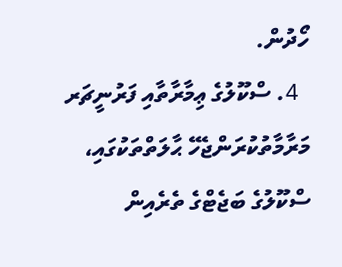ހޯދުން.
  4. ސްކޫލުގެ ޢިމާރާތާއި ފަރުނީޗަރ މަރާމާތުކުރަންޖެހޭ ޙާލަތްތަކުގައި، ސްކޫލުގެ ބަޖެޓްގެ ތެރެއިން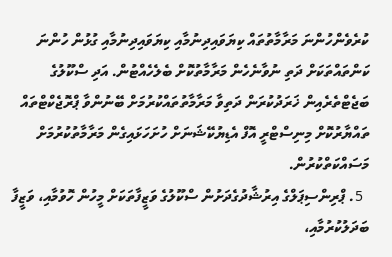ކުރެވެންހުންނަ މަރާމާތުތައް ކިޔަވައިދިނުމާއި ކިޔަވައިދިނުމާއި ގުޅުން ހުންނަ ކަންތައްތަކަށް ދަތި ނުވާނެހެން މަރާމާތުކޮށް ބެލެހެއްޓުން. އަދި ސްކޫލުގެ ބަޖެޓްތެރެއިން ޚަރަދުކުރަން ދަތިވާ މަރާމާތުތައްކުރުމަށް ބޭނުންވާ ޕްރޮޖެކްޓްތައް ތައްޔާރުކޮށް މިނިސްޓްރީ އޮފް އެޑިޔުކޭޝަނަށް ހުށަހަޅައިގެން މަރާމާތުކުރުމަށް މަސައްކަތްކުރުން.
  5. ޕްރިންސިޕަލްގެ އިރުޝާދުގެދަށުން ސްކޫލުގެ ވަޒީފާތަކަށް މީހުން ހޮވުމާއި، ވަޒީފާ ބަދަލުކުރުމާއި،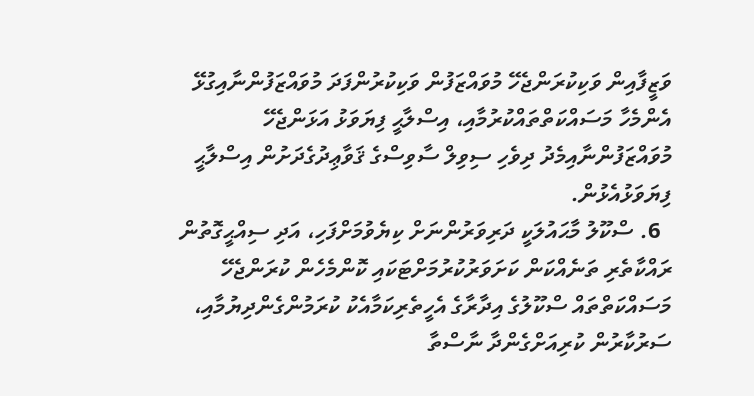ވަޒީފާއިން ވަކިކުރަންޖެހޭ މުވައްޒަފުން ވަކިކުރުންފަދަ މުވައްޒަފުންނާއިގުޅޭ އެންމެހާ މަސައްކަތްތައްކުރުމާއި، އިސްލާޙީ ފިޔަވަޅު އަޅަންޖެހޭ މުވައްޒަފުންނާއިމެދު ދިވެހި ސިވިލް ސާވިސްގެ ޤަވާޢިދުގެދަށުން އިސްލާޙީ ފިޔަވަޅުއެޅުން.
  6. ސްކޫލު މާޙައުލަކީ ދަރިވަރުންނަށް ކިޔެވުމަށްފަހި، އަދި ސިއްޙީގޮތުން ރައްކާތެރި ތަނެއްކަން ކަށަވަރުކުރުމަށްޓަކައި ކޮންމެހެން ކުރަންޖެހޭ މަސައްކަތްތައް ސްކޫލުގެ އިދާރާގެ އެހީތެރިކަމާއެކު ކުރަމުންގެންދިޔުމާއި، ސަރުކާރުން ކުރިއަށްގެންދާ ނާސްތާ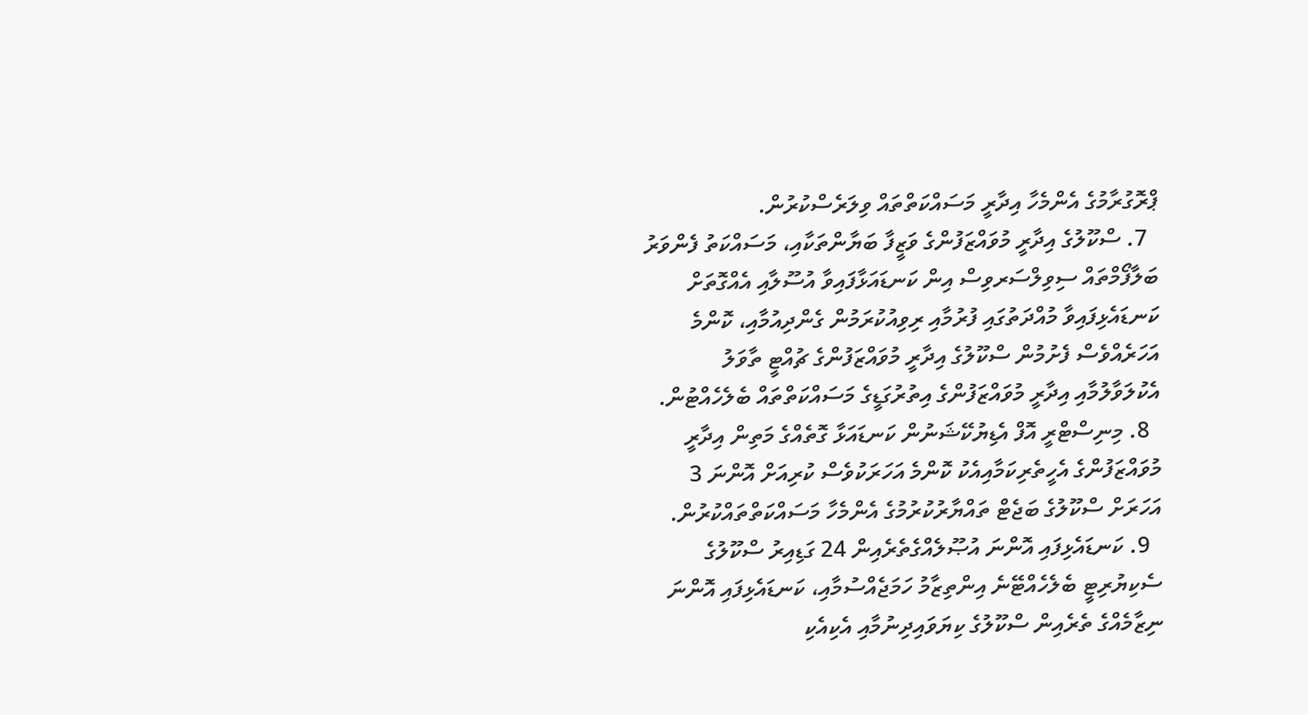ޕްރޮގުރާމުގެ އެންމެހާ އިދާރީ މަސައްކަތްތައް ވިލަރެސްކުރުން.
  7. ސްކޫލުގެ އިދާރީ މުވައްޒަފުންގެ ވަޒީފާ ބަޔާންތަކާއި، މަސައްކަތު ފެންވަރު ބަލާފޯމްތައް ސިވިލްސަރވިސް އިން ކަނޑައަޅާފައިވާ އުސޫލާއި އެއްގޮތަށް ކަނޑައެޅިފައިވާ މުއްދަތުގައި ފުރުމާއި ރިވިއުކުރަމުން ގެންދިއުމާއި، ކޮންމެ އަހަރެއްވެސް ފެށުމުން ސްކޫލުގެ އިދާރީ މުވައްޒަފުންގެ ޗުއްޓީ ތާވަލު އެކުލަވާލުމާއި އިދާރީ މުވައްޒަފުންގެ އިތުރުގަޑީގެ މަސައްކަތްތައް ބެލެހެއްޓުން.
  8. މިނިސްޓްރީ އޮފް އެޑިޔުކޭޝަނުން ކަނޑައަޅާ ގޮތެއްގެ މަތިން އިދާރީ މުވައްޒަފުންގެ އެހީތެރިކަމާއިއެކު ކޮންމެ އަހަރަކުވެސް ކުރިއަށް އޮންނަ 3 އަހަރަށް ސްކޫލުގެ ބަޖެޓް ތައްޔާރުކުރުމުގެ އެންމެހާ މަސައްކަތްތައްކުރުން.
  9. ކަނޑައެޅިފައި އޮންނަ އުޞޫލެއްގެތެރެއިން 24 ގަޑިއިރު ސްކޫލުގެ ސެކިޔުރިޓީ ބެލެހެއްޓޭނެ އިންތިޒާމު ހަމަޖެއްސުމާއި، ކަނޑައެޅިފައި އޮންނަ ނިޒާމެއްގެ ތެރެއިން ސްކޫލުގެ ކިޔަވައިދިނުމާއި އެކިއެކި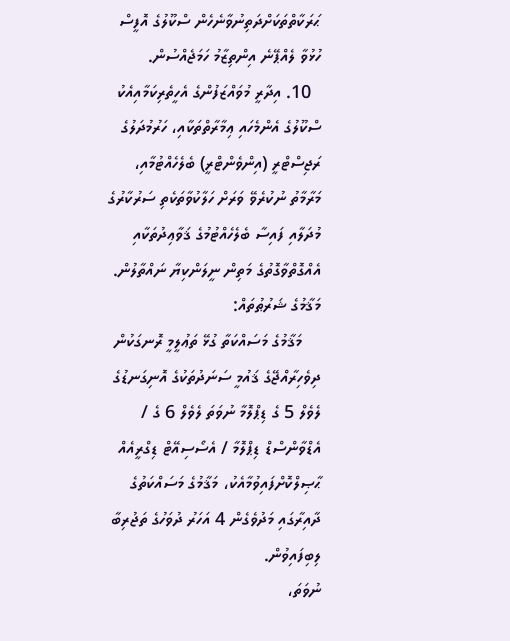ޙަރަކާތްތަކަށްދަތިނުވާނެހެން ސްކޫލުގެ އޮފީސް ހުޅުވާ ލެއްޕޭނެ އިންތިޒާމު ހަމަޖެއްސުން.
  10. އިދާރީ މުވައްޒަފުންގެ އެހީތެރިކަމާއިއެކު ސްކޫލުގެ އެންމެހައި ޢިމާރާތްތަކާއި، ހަރުމުދަލުގެ ރަޖިސްޓްރީ (އިންވެންޓްރީ) ބެލެހެއްޓުމާއި، މަރާމާތު ނުކުރެވޭ ވަރަށް ހަލާކުވާތަކެތި ސަރުކާރުގެ މުދަލާއި ފައިސާ ބެލެހެއްޓުމުގެ ޤަވާޢިދުތަކާއި އެއްގޮތްވާގޮތުގެ މަތިން ނީލަންކިޔާ ނައްތާލުން.
މަޤާމުގެ ޝަރުޠުތައް:
    މަޤާމުގެ މަސައްކަތާ ގުޅޭ ތަޢުލީމީ ރޮނގަކުން ދިވެހިރާއްޖޭގެ ޤައުމީ ސަނަދުތަކުގެ އޮނިގަނޑުގެ ލެވެލް 5 ގެ ޑިޕްލޮމާ ނުވަތަ ލެވެލް 6 ގެ / އެޑްވާންސްޑް ޑިޕްލޮމާ / އެސޯސިއޭޓް ޑިގްރީއެއް ޙާޞިލްކޮށްފައިވުމާއެކު، މަޤާމުގެ މަސައްކަތުގެ ދާއިރާގައި މަދުވެގެން 4 އަހަރު ދުވަހުގެ ތަޖުރިބާ ލިބިފައިވުން.
ނުވަތަ،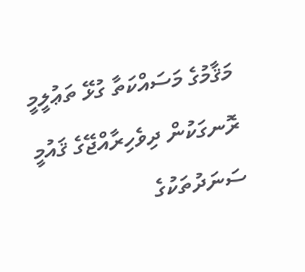މަޤާމުގެ މަސައްކަތާ ގުޅޭ ތަޢުލީމީ ރޮނގަކުން ދިވެހިރާއްޖޭގެ ޤައުމީ ސަނަދުތަކުގެ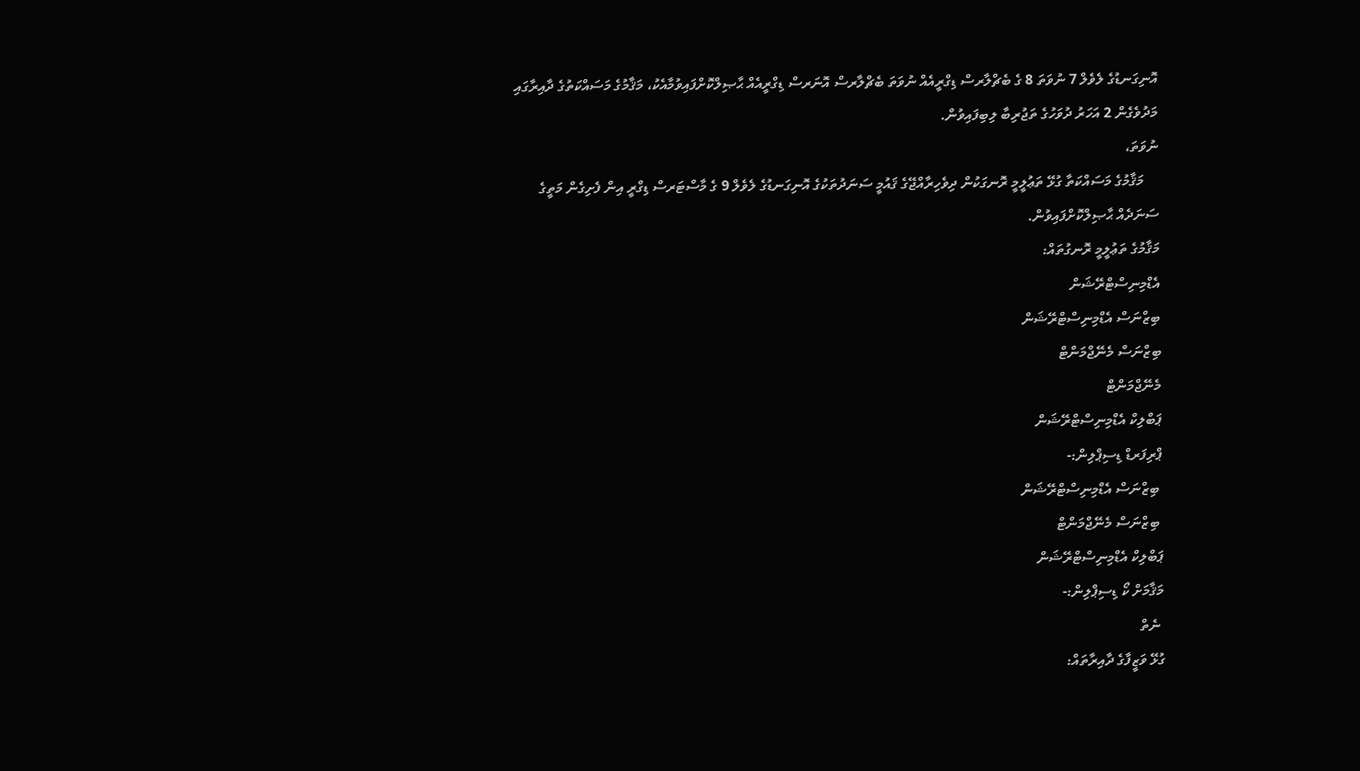އޮނިގަނޑުގެ ލެވެލް 7 ނުވަތަ 8 ގެ ބެޗްލާރސް ޑިގްރީއެއް ނުވަތަ ބެޗްލާރސް އޮނަރސް ޑިގްރީއެއް ޙާޞިލްކޮށްފައިވުމާއެކު، މަޤާމުގެ މަސައްކަތުގެ ދާއިރާގައި މަދުވެގެން 2 އަހަރު ދުވަހުގެ ތަޖުރިބާ ލިބިފައިވުން.
ނުވަތަ،
    މަޤާމުގެ މަސައްކަތާ ގުޅޭ ތަޢުލީމީ ރޮނގަކުން ދިވެހިރާއްޖޭގެ ޤައުމީ ސަނަދުތަކުގެ އޮނިގަނޑުގެ ލެވެލް 9 ގެ މާސްޓަރސް ޑިގްރީ އިން ފެށިގެން މަތީގެ ސަނަދެއް ޙާޞިލްކޮށްފައިވުން.
މަޤާމުގެ ތަޢުލީމީ ރޮނގުތައް:
އެޑްމިނިސްޓްރޭޝަން
ބިޒްނަސް އެޑްމިނިސްޓްރޭޝަން
ބިޒްނަސް މެނޭޖްމަންޓް
މެނޭޖްމަންޓް
ޕަބްލިކް އެޑްމިނިސްޓްރޭޝަން
ޕްރިފަރޑް ޑިސިޕްލިން:-
 ބިޒްނަސް އެޑްމިނިސްޓްރޭޝަން
 ބިޒްނަސް މެނޭޖްމަންޓް
ޕަބްލިކް އެޑްމިނިސްޓްރޭޝަން
މަޤާމަށް ކޯ ޑިސިޕްލިން:-
 ނެތް
ގުޅޭ ވަޒީފާގެ ދާއިރާތައް: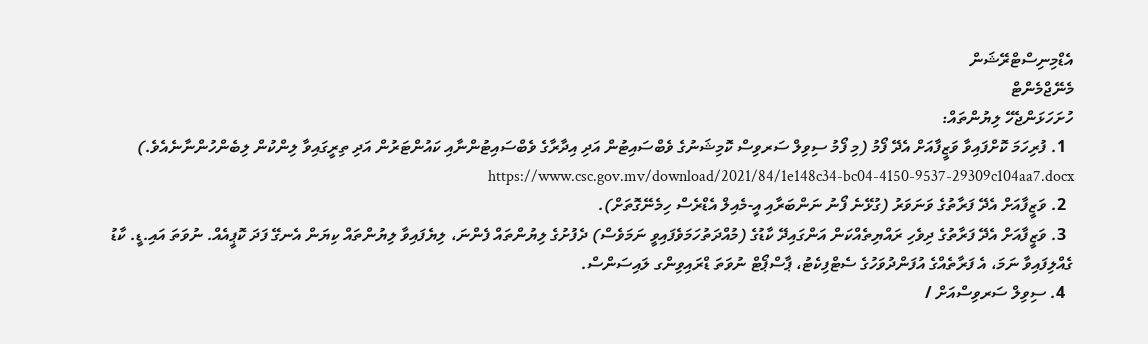އެޑްމިނިސްޓްރޭޝަން
މެނޭޖްމެންޓް
ހުށަހަޅަންޖެހޭ ލިޔުންތައް:
  1. ފުރިހަމަ ކޮށްފައިވާ ވަޒީފާއަށް އެދޭ ފޯމު (މި ފޯމު ސިވިލް ސަރވިސް ކޮމިޝަނުގެ ވެބްސައިޓުން އަދި އިދާރާގެ ވެބްސައިޓުންނާއި ކައުންޓަރުން އަދި ތިރީގައިވާ ލިންކުން ލިބެންހުންނާނެއެވެ.)  https://www.csc.gov.mv/download/2021/84/1e148c34-bc04-4150-9537-29309c104aa7.docx
  2. ވަޒީފާއަށް އެދޭ ފަރާތުގެ ވަނަވަރު (ގުޅޭނެ ފޯނު ނަންބަރާއި އީ-މެއިލް އެޑްރެސް ހިމެނޭގޮތަށް).
  3. ވަޒީފާއަށް އެދޭ ފަރާތުގެ ދިވެހި ރައްޔިތެއްކަން އަންގައިދޭ ކާޑުގެ (މުއްދަތުހަމަވެފައިވީ ނަމަވެސް) ދެފުށުގެ ލިޔުންތައް ފެންނަ، ލިޔެފައިވާ ލިޔުންތައް ކިޔަން އެނގޭ ފަދަ ކޮޕީއެއް. ނުވަތަ އައި.ޑީ. ކާޑު ގެއްލިފައިވާ ނަމަ، އެ ފަރާތެއްގެ އުފަންދުވަހުގެ ސެޓްފިކެޓު، ޕާސްޕޯޓް ނުވަތަ ޑްރައިވިންގ ލައިސަންސް.
  4. ސިވިލް ސަރވިސްއަށް /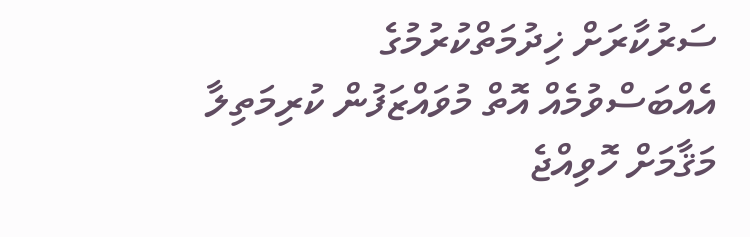ސަރުކާރަށް ޚިދުމަތްކުރުމުގެ އެއްބަސްވުމެއް އޮތް މުވައްޒަފުން ކުރިމަތިލާ މަޤާމަށް ހޮވިއްޖެ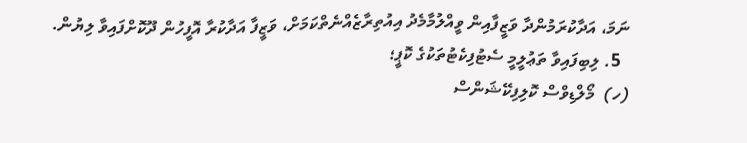ނަމަ، އަދާކުރަމުންދާ ވަޒީފާއިން ވީއްލުމާމެދު އިއުތިރާޒެއްނެތްކަމަށް، ވަޒީފާ އަދާކުރާ އޮފީހުން ދޫކޮށްފައިވާ ލިޔުން.
  5. ލިބިފައިވާ ތަޢުލީމީ ސެޓުފިކެޓުތަކުގެ ކޮޕީ؛
(ހ)  މޯލްޑިވްސް ކޮލިފިކޭޝަންސް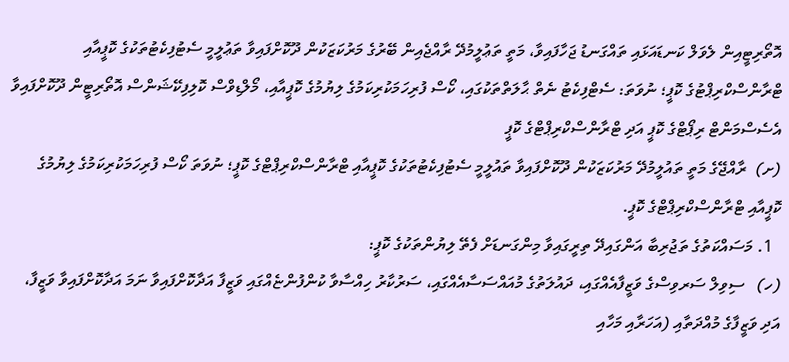އޮތޯރިޓީއިން ލެވަލް ކަނޑައަޅައި ތައްގަނޑު ޖަހާފައިވާ، މަތީ ތަޢުލީމުދޭ ރާއްޖެއިން ބޭރުގެ މަރުކަޒަކުން ދޫކޮށްފައިވާ ތަޢުލީމީ ސެޓުފިކެޓުތަކުގެ ކޮޕީއާއި ޓްރާންސްކްރިޕްޓުގެ ކޮޕީ؛ ނުވަތަ: ސެޓްފިކެޓު ނެތް ޙާލަތްތަކުގައި، ކޯސް ފުރިހަމަކުރިކަމުގެ ލިޔުމުގެ ކޮޕީއާއި، މޯލްޑިވްސް ކޮލިފިކޭޝަންސް އޮތޯރިޓީން ދޫކޮށްފައިވާ އެސެސްމަންޓް ރިޕޯޓްގެ ކޮޕީ އަދި ޓްރާންސްކްރިޕްޓްގެ ކޮޕީ
(ށ)  ރާއްޖޭގެ މަތީ ތައުލީމުދޭ މަރުކަޒަކުން ދޫކޮށްފައިވާ ތައުލީމީ ސެޓުފިކެޓުތަކުގެ ކޮޕީއާއި ޓްރާންސްކްރިޕްޓްގެ ކޮޕީ؛ ނުވަތަ ކޯސް ފުރިހަމަކުރިކަމުގެ ލިޔުމުގެ ކޮޕީއާއި ޓްރާންސްކްރިޕްޓްގެ ކޮޕީ.
  1. މަސައްކަތުގެ ތަޖުރިބާ އަންގައިދޭ ތިރީގައިވާ މިންގަނޑަށް ފެތޭ ލިޔުންތަކުގެ ކޮޕީ:
(ހ)   ސިވިލް ސަރވިސްގެ ވަޒީފާއެއްގައި، ދައުލަތުގެ މުއައްސަސާއެއްގައި، ސަރުކާރު ހިއްސާވާ ކުންފުންޏެއްގައި ވަޒީފާ އަދާކޮށްފައިވާ ނަމަ އަދާކޮށްފައިވާ ވަޒީފާ، އަދި ވަޒީފާގެ މުއްދަތާއި (އަހަރާއި މަހާއި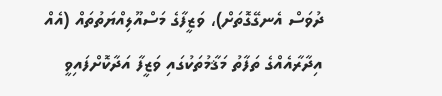ދުވަސް އެނގޭގޮތަށް)، ވަޒީފާގެ މަސްއޫލިއްޔަތުތައް (އެއް އިދާރާއެއްގެ ތަފާތު މަޤާމުތަކުގައި ވަޒީފާ އަދާކޮށްފައިވީ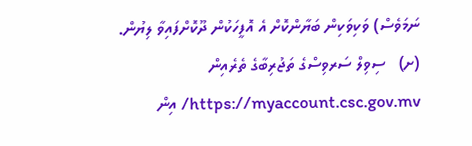ނަމަވެސް) ވަކިވަކިން ބަޔާންކޮށް އެ އޮފީހަކުން ދޫކޮށްފައިވާ ލިޔުން.
(ށ)   ސިވިލް ސަރވިސްގެ ތަޖުރިބާގެ ތެރެއިން https://myaccount.csc.gov.mv/ އިން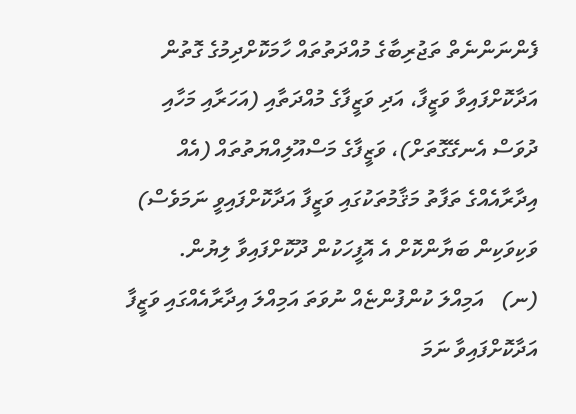ފެންނަންނެތް ތަޖުރިބާގެ މުއްދަތުތައް ހާމަކޮށްދިމުގެ ގޮތުން އަދާކޮށްފައިވާ ވަޒީފާ، އަދި ވަޒީފާގެ މުއްދަތާއި (އަހަރާއި މަހާއި ދުވަސް އެނގޭގޮތަށް)، ވަޒީފާގެ މަސްއޫލިއްޔަތުތައް (އެއް އިދާރާއެއްގެ ތަފާތު މަޤާމުތަކުގައި ވަޒީފާ އަދާކޮށްފައިވީ ނަމަވެސް) ވަކިވަކިން ބަޔާންކޮށް އެ އޮފީހަކުން ދޫކޮށްފައިވާ ލިޔުން.
(ނ)   އަމިއްލަ ކުންފުންޏެއް ނުވަތަ އަމިއްލަ އިދާރާއެއްގައި ވަޒީފާ އަދާކޮށްފައިވާ ނަމަ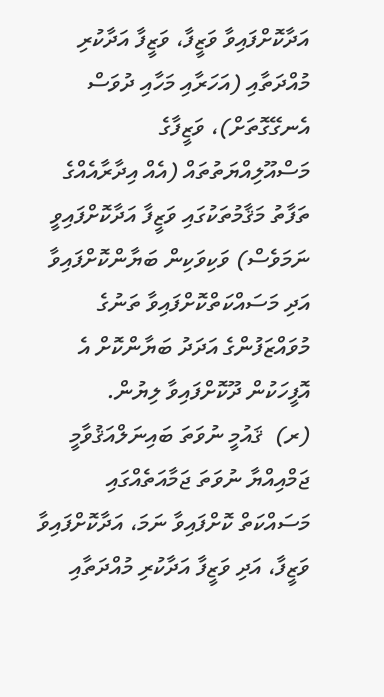އަދާކޮށްފައިވާ ވަޒީފާ، ވަޒީފާ އަދާކުރި މުއްދަތާއި (އަހަރާއި މަހާއި ދުވަސް އެނގޭގޮތަށް)، ވަޒީފާގެ މަސްއޫލިއްޔަތުތައް (އެއް އިދާރާއެއްގެ ތަފާތު މަޤާމުތަކުގައި ވަޒީފާ އަދާކޮށްފައިވީ ނަމަވެސް) ވަކިވަކިން ބަޔާންކޮށްފައިވާ އަދި މަސައްކަތްކޮށްފައިވާ ތަނުގެ މުވައްޒަފުންގެ އަދަދު ބަޔާންކޮށް އެ އޮފީހަކުން ދޫކޮށްފައިވާ ލިޔުން.
(ރ)  ޤައުމީ ނުވަތަ ބައިނަލްއަޤުވާމީ ޖަމްއިއްޔާ ނުވަތަ ޖަމާއަތެއްގައި މަސައްކަތް ކޮށްފައިވާ ނަމަ، އަދާކޮށްފައިވާ ވަޒީފާ، އަދި ވަޒީފާ އަދާކުރި މުއްދަތާއި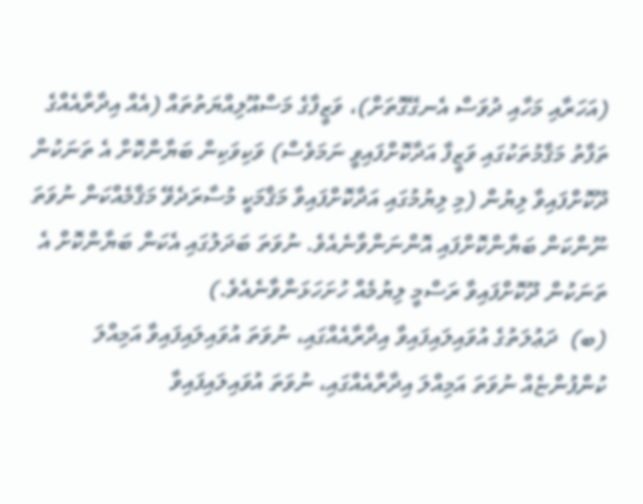(އަހަރާއި މަހާއި ދުވަސް އެނގޭގޮތަށް)، ވަޒީފާގެ މަސްއޫލިއްޔަތުތައް (އެއް އިދާރާއެއްގެ ތަފާތު މަޤާމުތަކުގައި ވަޒީފާ އަދާކޮށްފައިވީ ނަމަވެސް) ވަކިވަކިން ބަޔާންކޮށް އެ ތަނަކުން ދޫކޮށްފައިވާ ލިޔުން (މި ލިޔުމުގައި އަދާކޮށްފައިވާ މަޤާމަކީ މުސާރަދެވޭ މަޤާމެއްކަން ނުވަތަ ނޫންކަން ބަޔާންކޮށްފައި އޮންނަންވާނެއެވެ. ނުވަތަ ބަދަލުގައި އެކަން ބަޔާންކޮށް އެ ތަނަކުން ދޫކޮށްފައިވާ ރަސްމީ ލިޔުމެއް ހުށަހަޅަންވާނެއެވެ.)
(ބ)  ދަޢުލަތުގެ އުވައިލައިފައިވާ އިދާރާއެއްގައި، ނުވަތަ އުވައިލައިފައިވާ އަމިއްލަ ކުންފުންޏެއް ނުވަތަ އަމިއްލަ އިދާރާއެއްގައި، ނުވަތަ އުވައިލައިފައިވާ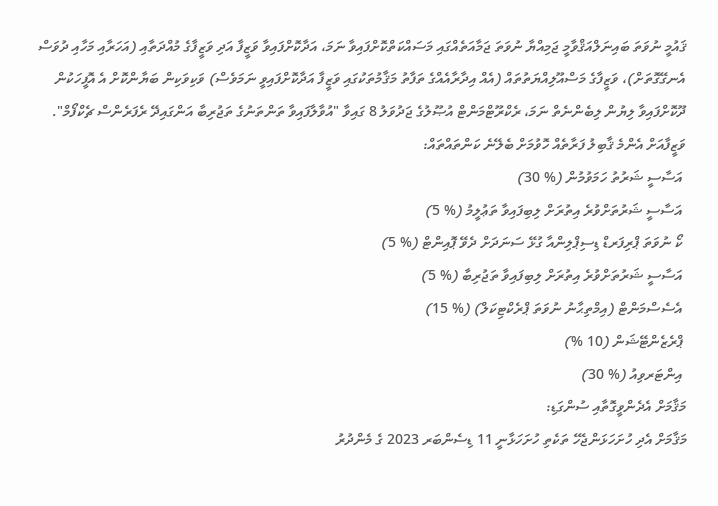ޤައުމީ ނުވަތަ ބައިނަލްއަޤްވާމީ ޖަމިއްޔާ ނުވަތަ ޖަމާއަތެއްގައި މަސައްކަތްކޮށްފައިވާ ނަމަ، އަދާކޮށްފައިވާ ވަޒީފާ އަދި ވަޒީފާގެ މުއްދަތާއި (އަހަރާއި މަހާއި ދުވަސް އެނގޭގޮތަށް)، ވަޒީފާގެ މަސްއޫލިއްޔަތުތައް (އެއް އިދާރާއެއްގެ ތަފާތު މަޤާމުތަކުގައި ވަޒީފާ އަދާކޮށްފައިވީ ނަމަވެސް) ވަކިވަކިން ބަޔާންކޮށް އެ އޮފީހަކުން ދޫކޮށްފައިވާ ލިޔުން ލިބެންނެތް ނަމަ، ރެކްރޫޓްމަންޓް އުޞޫލުގެ ޖަދުވަލު 8 ގައިވާ "އުވާލާފައިވާ ތަންތަނުގެ ތަޖުރިބާ އަންގައިދޭ ރެފަރެންސް ޗެކްފޯމް".
ވަޒީފާއަށް އެންމެ ޤާބިލު ފަރާތެއް ހޮވުމަށް ބެލޭނެ ކަންތައްތައް:
 އަސާސީ ޝަރުތު ހަމަވުމުން (% 30)
 އަސާސީ ޝަރުތަށްވުރެ އިތުރަށް ލިބިފައިވާ ތަޢުލީމު (% 5)
 ކޯ ނުވަތަ ޕްރިފަރޑް ޑިސިޕްލިންއާ ގުޅޭ ސަނަދަށް ދެވޭ ޕޮއިންޓް (% 5)
 އަސާސީ ޝަރުތަށްވުރެ އިތުރަށް ލިބިފައިވާ ތަޖުރިބާ (% 5)
 އެސެސްމަންޓް (އިމްތިޙާނު ނުވަތަ ޕްރެކްޓިކަލް) (% 15)
 ޕްރެޒެންޓޭޝަން (10 %)
 އިންޓަރވިއު (% 30)
މަޤާމަށް އެދެންވީގޮތާއި ސުންގަޑި:
މަޤާމަށް އެދި ހުށަހަޅަންޖެހޭ ތަކެތި ހުށަހަޅާނީ 11 ޑިސެންބަރ 2023 ގެ މެންދުރު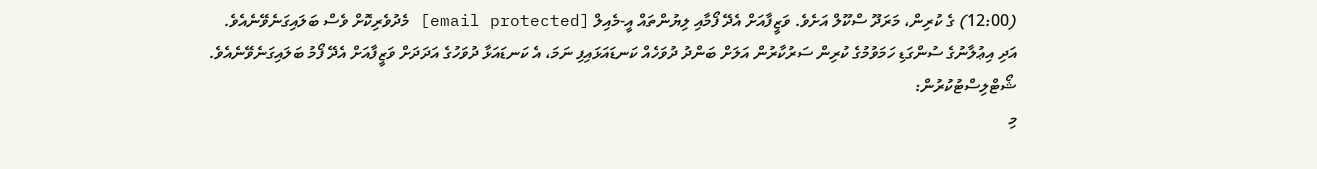(12:00) ގެ ކުރިން، މަރަދޫ ސްކޫލް އަށެވެ. ވަޒީފާއަށް އެދޭ ފޯމާއި ލިޔުންތައް އީ-މެއިލް [email protected] މެދުވެރިކޮށް ވެސް ބަލައިގަނެވޭނެއެވެ.
އަދި އިޢުލާނުގެ ސުންގަޑި ހަމަވުމުގެ ކުރިން ސަރުކާރުން އަލަށް ބަންދު ދުވަހެއް ކަނޑައަޅައިފި ނަމަ، އެ ކަނޑައަޅާ ދުވަހުގެ އަދަދަށް ވަޒީފާއަށް އެދޭ ފޯމު ބަލައިގަނެވޭނެއެވެ.
ޝޯޓްލިސްޓުކުރުން:
މި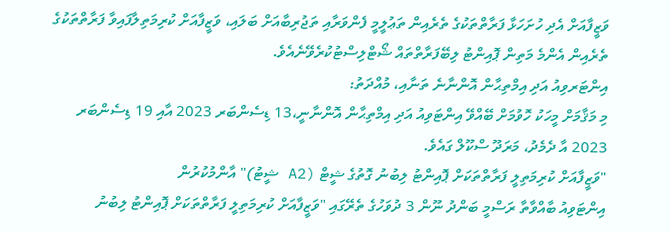ވަޒީފާއަށް އެދި ހުށަހަޅާ ފަރާތްތަކުގެ ތެރެއިން ތަޢުލީމީ ފެންވަރާއި ތަޖުރިބާއަށް ބަލައި، ވަޒީފާއަށް ކުރިމަތިލާފައިވާ ފަރާތްތަކުގެ ތެރެއިން އެންމެ މަތިން ޕޮއިންޓު ލިބޭފަރާތްތައް ޝޯޓްލިސްޓުކުރެވޭނެއެވެ.
އިންޓަރވިއު އަދި އިމްތިޙާން އޮންނާނެ ތަނާއި، މުއްދަތު:
މި މަޤާމަށް މީހަކު ހޮވުމަށް ބޭއްވޭ އިންޓަވިއު އަދި އިމްތިޙާން އޮންނާނީ،13 ޑިސެންބަރ 2023 އާއި 19 ޑިސެންބަރ 2023 އާ ދެމެދު، މަރަދޫ ސްކޫލް ގައެވެ.
"ވަޒީފާއަށް ކުރިމަތިލީ ފަރާތްތަކަށް ޕޮއިންޓު ލިބުނު ގޮތުގެ ޝީޓް (A2 ޝީޓު)" އާންމުކުރުން
އިންޓަވިއު ބާއްވާތާ ރަސްމީ ބަންދު ނޫން 3 ދުވަހުގެ ތެރޭގައި "ވަޒީފާއަށް ކުރިމަތިލީ ފަރާތްތަކަށް ޕޮއިންޓު ލިބުނު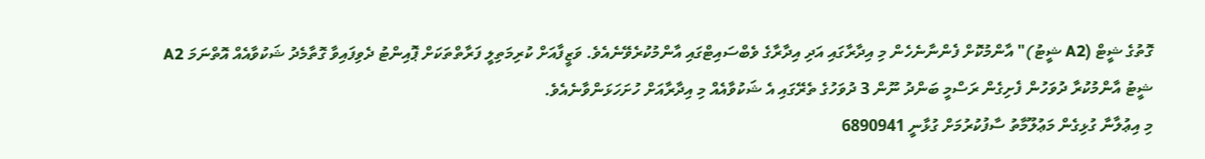ގޮތުގެ ޝީޓް (A2 ޝީޓު)" އާންމުކޮށް ފެންނާނެހެން މި އިދާރާގައި އަދި އިދާރާގެ ވެބްސައިޓްގައި އާންމުކުރެވޭނެއެވެ. ވަޒީފާއަށް ކުރިމަތިލީ ފަރާތްތަކަށް ޕޮއިންޓު ދެވިފައިވާ ގޮތާމެދު ޝަކުވާއެއް އޮތްނަމަ A2 ޝީޓު އާންމުކުރާ ދުވަހުން ފެށިގެން ރަސްމީ ބަންދު ނޫން 3 ދުވަހުގެ ތެރޭގައި އެ ޝަކުވާއެއް މި އިދާރާއަށް ހުށަހަޅަންވާނެއެވެ.
މި އިޢުލާނާ ގުޅިގެން މަޢުލޫމާތު ސާފުކުރުމަށް ގުޅާނީ 6890941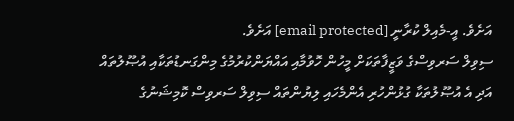އަށެވެ. އީ-މެއިލް ކުރާނީ [email protected] އަށެވެ.
ސިވިލް ސަރވިސްގެ ވަޒީފާތަކަށް މީހުން ހޮވުމާއި އައްޔަންކުރުމުގެ މިންގަނޑުތަކާއި އުޞޫލުތައް އަދި އެ އުޞޫލުތަކާ ގުޅުންހުރި އެންމެހައި ލިޔުންތައް ސިވިލް ސަރވިސް ކޮމިޝަނުގެ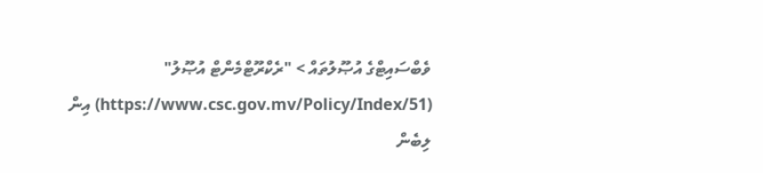ވެބްސައިޓްގެ އުޞޫލުތައް > "ރެކްރޫޓްމެންޓް އުޞޫލު" (https://www.csc.gov.mv/Policy/Index/51) އިން ލިބެން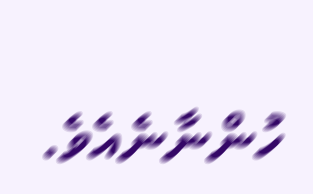ހުންނާނެއެވެ.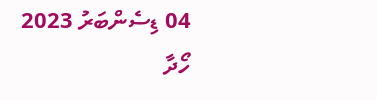04 ޑިސެންބަރު 2023
ހޯދާ